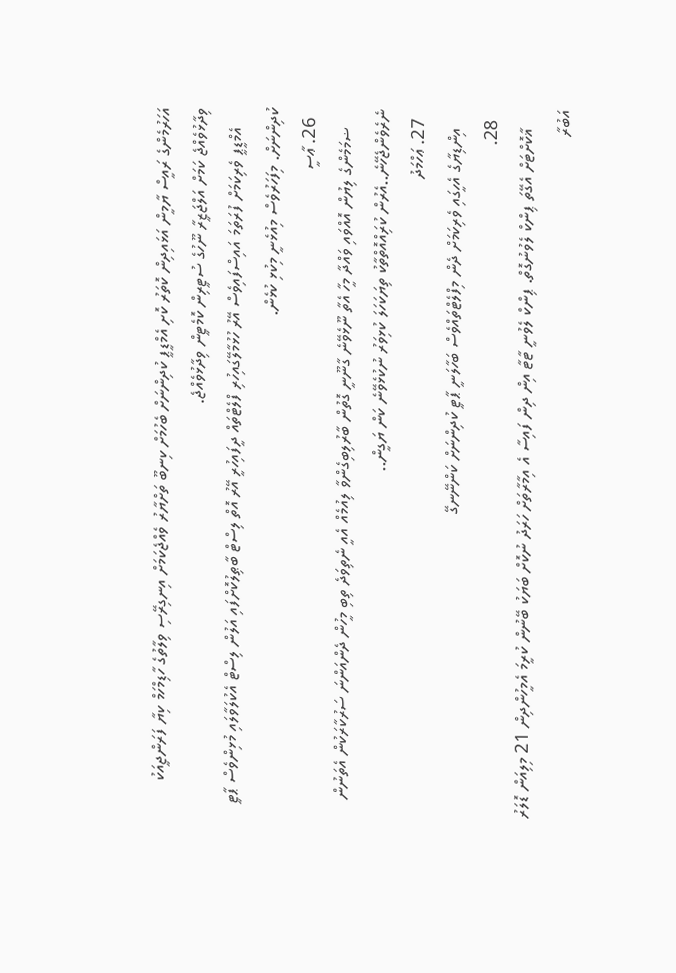އަހަރުމެންގެ ރައީސް ޔާމީން އަޅައިދިން ކޮތަރު ކޮށި އެމްޑީޕީ ކުދިންނަށް ބެހުމަށް ކިނބޫ ތަށްޔާރު ވެއްޖެކަމަށް އިނގިރޭސި ވިލާތުގެ ހާޑިމްހަމް ކިޔާ ފަރަންޖީއަކު ވިދާޅުވެއްޖެ ކަމަށް އަލްޖަޒީރާ ނޫހުގެ ސުޓީރިން ކޮމެޓީން ވިދާޅުވެއްޖެ.
    އެމްޑީޕީ ވެރިކަމަށް ފުރަތަމަ އައިސްފައިވެސް އޭރު ހުޅުމާލޭގައިހުރި ފްލެޓްތައް ދީފައިހުރީ އޭރު އޮތް ލިސްޓް ބާޠިލުކޮށްފައި އަލުން ލިސްޓް އެކުލަވާލައި މުޅިންވެސް ޕާޓީ ކުދިންނަށް. މިފަހަރުވެސް މިއުޅެނީ މިކުޅި ކުޅެން.
  26. ޢާސީ
    ޟމަމެންގެ ލިޔުން އޮއްވައި ވައްދާ މީހާ އެތާ ނޫޅެވޭނެ ގާނޫނީ ގޮތުން ބާރުލިބިގެންވާ ލިއުމެއް އެއީ ނެތިވަދެ ތިބި މީހުން ދެންއަންނަ ސަރުކާރަކުން އެތަނުން ނެރެވެންޖެހޭނެ..އެރުން ކުރިައްއޮތްތާކު ތިޔަކަހަލަ ކުޅިވަރު ނުކުޅެވޭނެ ކަން ޔަގީން..
  27. ޢަހްމަދު
    އިންޑިޔާގެ އެހީގައި ވެރިކަމަށް ދެން މިފްލެޓްތައްވެސް ބަހާލަނީ ޕާޓީ ކުދިންނަށް ކަންނޭނގޭ
  28.
    ޣާކޮށްޓަށް އެގޭތަ ޕިންކް ލެވުނުގޮތް. ޕިންކް ލެވުނީ ޓާޓާ އިން ދިން ފައިސާ އެ އިމާރާތަށް ހަރަދު ނުކޮށް ބަޔަކު ބޭނުން ކުރީމަ އެމީހުންދިން 21 މިލިއަން ޑޮލަރު އަބުރާ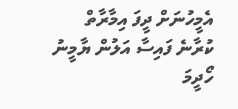އެމީހުނަށް ދީފަ އިމާރާތް ކުރާނެ ފައިސާ އަލުން ޔާމީނު ހޯދީމަ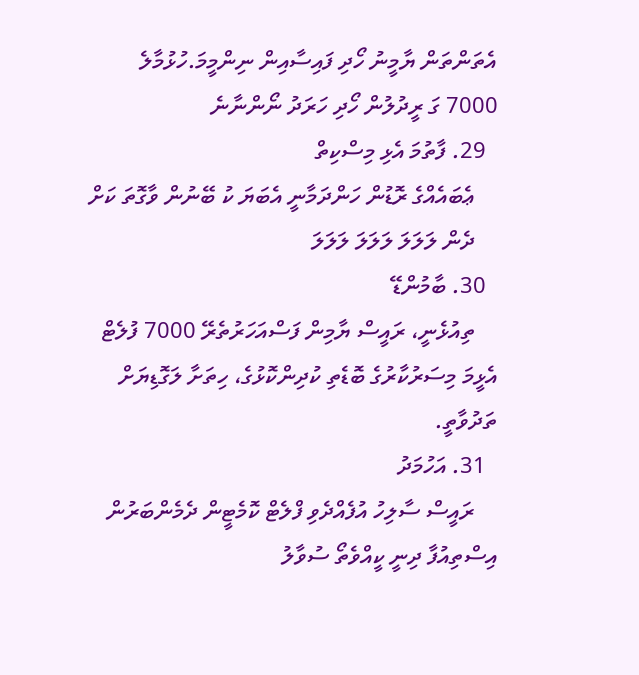އެތަންތަން ޔާމީނު ހޯދި ފައިސާއިން ނިންމީމަ.ހުޅުމާލެ 7000 ގަ ރީދުލުން ހޯދި ހަރަދު ނޯންނާނެ
  29. ފާތުމަ އެޅި މިސްކިތް
    ޢެބައެއްގެ ރޮޑުން ހަންދަމާނީ އެބަޔަ ކު ބޭނުން ވާގޮތަ ކަށް
    ދެން ލަލަލަ ލަލަލަ ލަލަލަ
  30. ބާމުންޑޭ
    ތިއުޅެނީ، ރައީސް ޔާމިން ފަސްއަހަރުތެރޭ 7000 ފުލެޓް އެޅީމަ މިސަރުކާރުގެ ބޮޑެތި ކުދިންކޮޅުގެ، ހިތަށާ ލަގޮޑިޔަށް ތަދުވާތީ.
  31. އަހުމަދު
    ރައީސް ސާލިހު އުފެއްދެވި ފްލެޓް ކޮމެޓީން ދެމެންބަރުން އިސްތިއުފާ ދިނީ ކީއްވެތޯ ސުވާލު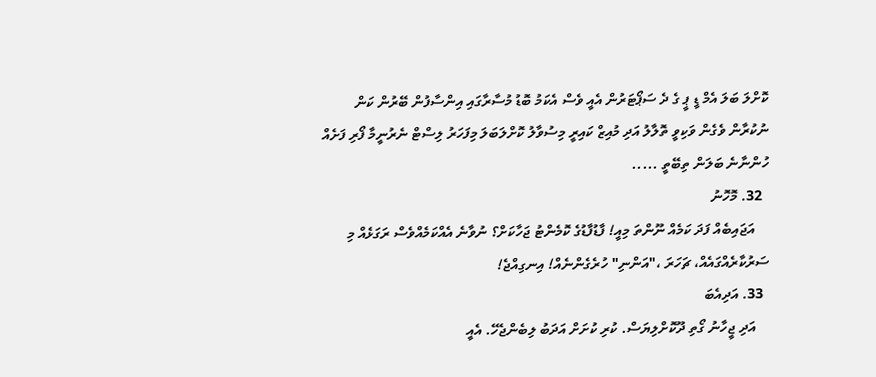ކޮށްލަ ބަލަ އެމް ޑީ ޕީ ގެ ދެ ސަޕޯޓަރުން އެއީ ވެސް އެކަމު ބޮޑު މުސާރާގައި އިންސާފުން ބޭރުން ކަން ނުކުރާން ވެގެން ވަކިވީ ތޮލާލު އަދި މުއިޒް ކައިރީ މިސުވާލު ކޮށްލަބަލަ މިފަހަރު ލިސްޓް ނެރުނީމާ ފޯރި ފަށެއް ހުންނާނެ ބަލަން ތިބޭތީ .....
  32. މޮހޮނު
    އަޖައިބެއް ފަދަ ކަމެއް ނޫންތަ މިއީ! ފާޑުފާޑުގެ ކޮމެންޓު ޖަހާކަށް؟ ނުވާނެ އެއްކަމެއްވެސް ރަގަޅެއް މި ސަރުކާރެއްގައެއް، ޗަހަރަ ،"އަންނި" ހުރެގެންނެއް! އިނގިއްޖެ!
  33. އަދިއެބަ
    އަދި ޖީހާނު ގޯތި ދޫކޮށްލިޔަސް. ކުރި ކުށަށް އަދަބު ލިބެންޖެހޭ. އެއީ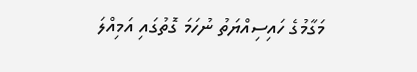މަގާމުގެ ހައިސިއްޔަތު ނުހަމަ ގޮތުގައި އަމިއްލަ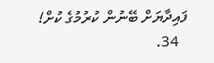ފައިދާޔަށް ބޭނުން ކުރުމުގެ ކުށް!
  34.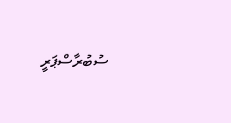ސުބުރާސްޕަރީ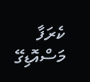ކެރަފާ މަސްއޮޑިގޭ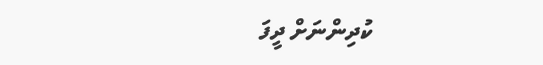ކުދިންނަށް ދީފަ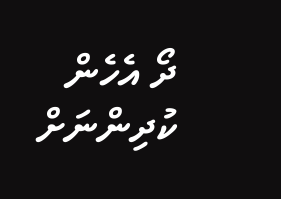ދޯ އެހެން ކުދިންނަށް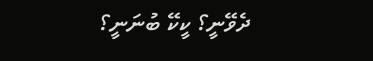ދެވޭނީ؟ ކީކޭ ބުނަނީ؟